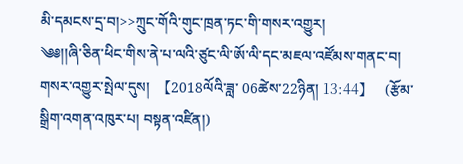མི་དམངས་དྲ་བ།>>ཀྲུང་གོའི་གུང་ཁྲན་ཏང་གི་གསར་འགྱུར།
༄༅།།ཞི་ཅིན་ཕིང་གིས་ནེ་པ་ལའི་ཙུང་ལི་ཨོ་ལི་དང་མཇལ་འཛོམས་གནང་བ།
གསར་འགྱུར་སྤེལ་དུས།  【2018ལོའི་ཟླ་ 06ཚེས་22ཉིན། 13:44】   (རྩོམ་སྒྲིག་འགན་འཁུར་པ། བསྟན་འཛིན།)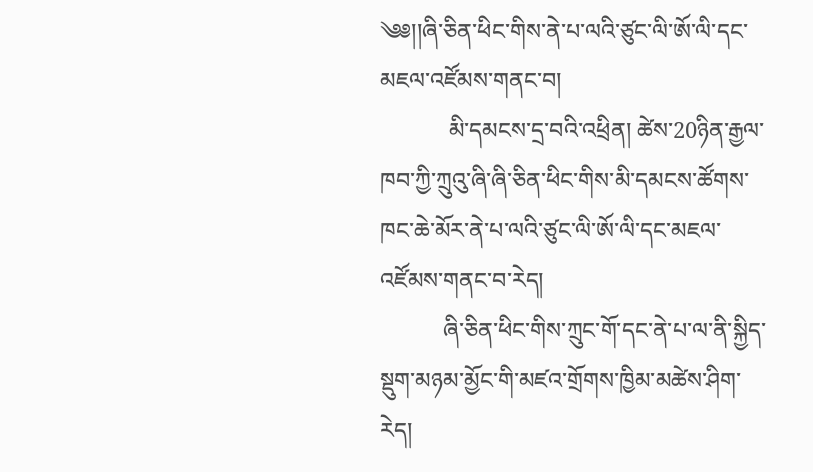༄༅།།ཞི་ཅིན་ཕིང་གིས་ནེ་པ་ལའི་ཙུང་ལི་ཨོ་ལི་དང་མཇལ་འཛོམས་གནང་བ།
            མི་དམངས་དྲ་བའི་འཕྲིན། ཚེས་20ཉིན་རྒྱལ་ཁབ་ཀྱི་ཀྲུའུ་ཞི་ཞི་ཅིན་ཕིང་གིས་མི་དམངས་ཚོགས་ཁང་ཆེ་མོར་ནེ་པ་ལའི་ཙུང་ལི་ཨོ་ལི་དང་མཇལ་འཛོམས་གནང་བ་རེད།
           ཞི་ཅིན་ཕིང་གིས་ཀྲུང་གོ་དང་ནེ་པ་ལ་ནི་སྐྱིད་སྡུག་མཉམ་མྱོང་གི་མཛའ་གྲོགས་ཁྱིམ་མཚེས་ཤིག་རེད།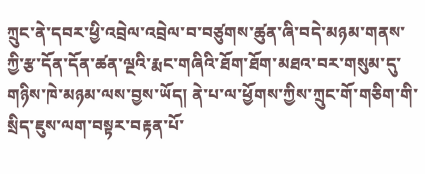ཀྲུང་ནེ་དབར་ཕྱི་འབྲེལ་འབྲེལ་བ་བཙུགས་ཚུན་ཞི་བདེ་མཉམ་གནས་ཀྱི་རྩ་དོན་དོན་ཚན་ལྔའི་རྨང་གཞིའི་ཐོག་ཐོག་མཐའ་བར་གསུམ་དུ་གཉིས་ཁེ་མཉམ་ལས་བྱས་ཡོད། ནེ་པ་ལ་ཕྱོགས་ཀྱིས་ཀྲུང་གོ་གཅིག་གི་སྲིད་ཇུས་ལག་བསྟར་བརྟན་པོ་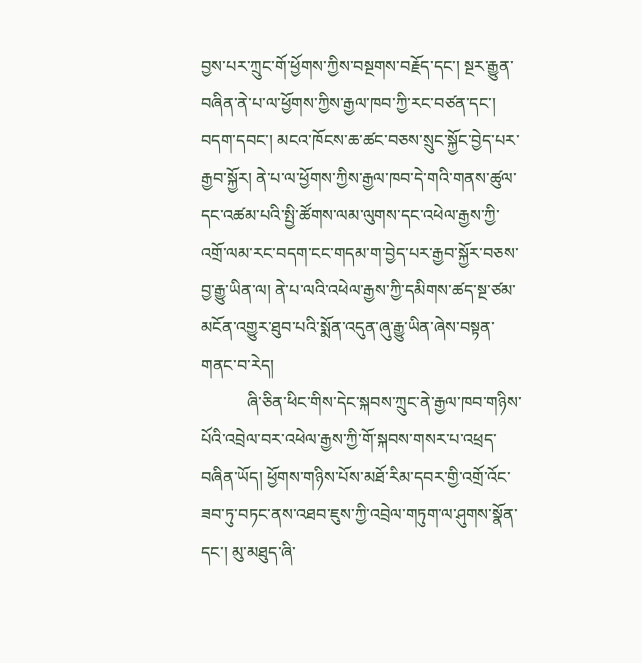བྱས་པར་ཀྲུང་གོ་ཕྱོགས་ཀྱིས་བསྔགས་བརྗོད་དང་། སྔར་རྒྱུན་བཞིན་ནེ་པ་ལ་ཕྱོགས་ཀྱིས་རྒྱལ་ཁབ་ཀྱི་རང་བཙན་དང་། བདག་དབང་། མངའ་ཁོངས་ཆ་ཚང་བཅས་སྲུང་སྐྱོང་བྱེད་པར་རྒྱབ་སྐྱོར། ནེ་པ་ལ་ཕྱོགས་ཀྱིས་རྒྱལ་ཁབ་དེ་གའི་གནས་ཚུལ་དང་འཚམ་པའི་སྤྱི་ཚོགས་ལམ་ལུགས་དང་འཕེལ་རྒྱས་ཀྱི་འགྲོ་ལམ་རང་བདག་ངང་གདམ་ག་བྱེད་པར་རྒྱབ་སྐྱོར་བཅས་བྱ་རྒྱུ་ཡིན་ལ། ནེ་པ་ལའི་འཕེལ་རྒྱས་ཀྱི་དམིགས་ཚད་སྔ་ཙམ་མངོན་འགྱུར་ཐུབ་པའི་སྨོན་འདུན་ཞུ་རྒྱུ་ཡིན་ཞེས་བསྟན་གནང་བ་རེད།
           ཞི་ཅིན་ཕིང་གིས་དེང་སྐབས་ཀྲུང་ནེ་རྒྱལ་ཁབ་གཉིས་པོའི་འབྲེལ་བར་འཕེལ་རྒྱས་ཀྱི་གོ་སྐབས་གསར་པ་འཕྲད་བཞིན་ཡོད། ཕྱོགས་གཉིས་པོས་མཐོ་རིམ་དབར་གྱི་འགྲོ་འོང་ཟབ་ཏུ་བཏང་ནས་འཐབ་ཇུས་ཀྱི་འབྲེལ་གཏུག་ལ་ཤུགས་སྣོན་དང་། མུ་མཐུད་ཞི་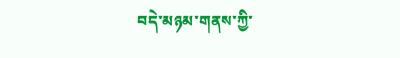བདེ་མཉམ་གནས་ཀྱི་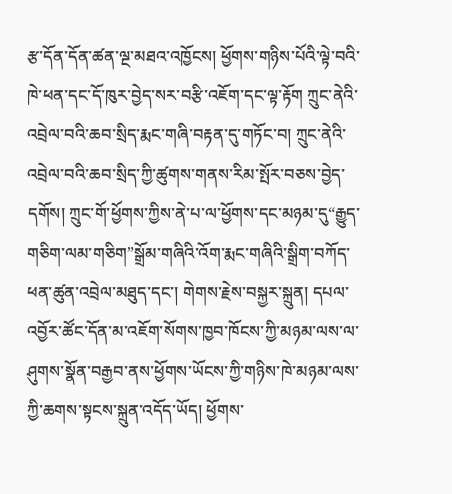རྩ་དོན་དོན་ཚན་ལྔ་མཐའ་འཁྱོངས། ཕྱོགས་གཉིས་པོའི་ལྟེ་བའི་ཁེ་ཕན་དང་དོ་ཁུར་བྱེད་སར་བརྩི་འཇོག་དང་ལྟ་རྟོག ཀྲུང་ནེའི་འབྲེལ་བའི་ཆབ་སྲིད་རྨང་གཞི་བརྟན་དུ་གཏོང་བ། ཀྲུང་ནེའི་འབྲེལ་བའི་ཆབ་སྲིད་ཀྱི་ཚུགས་གནས་རིམ་སྤོར་བཅས་བྱེད་དགོས། ཀྲུང་གོ་ཕྱོགས་ཀྱིས་ནེ་པ་ལ་ཕྱོགས་དང་མཉམ་དུ“རྒྱུད་གཅིག་ལམ་གཅིག”སྒྲོམ་གཞིའི་འོག་རྨང་གཞིའི་སྒྲིག་བཀོད་ཕན་ཚུན་འབྲེལ་མཐུད་དང་། གེགས་རྗེས་བསྐྱར་སྐྲུན། དཔལ་འབྱོར་ཚོང་དོན་མ་འཇོག་སོགས་ཁྱབ་ཁོངས་ཀྱི་མཉམ་ལས་ལ་ཤུགས་སྣོན་བརྒྱབ་ནས་ཕྱོགས་ཡོངས་ཀྱི་གཉིས་ཁེ་མཉམ་ལས་ཀྱི་ཆགས་སྟངས་སྐྲུན་འདོད་ཡོད། ཕྱོགས་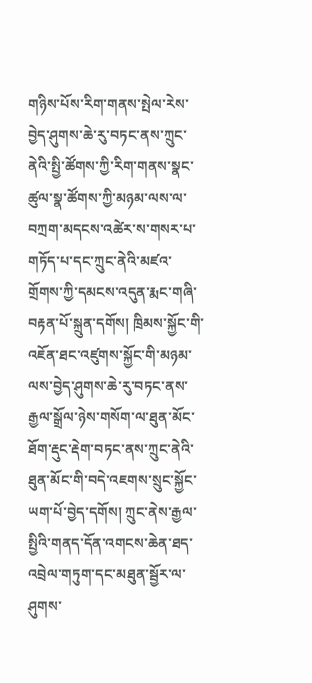གཉིས་པོས་རིག་གནས་སྤེལ་རེས་བྱེད་ཤུགས་ཆེ་རུ་བཏང་ནས་ཀྲུང་ནེའི་སྤྱི་ཚོགས་ཀྱི་རིག་གནས་སྣང་ཚུལ་སྣ་ཚོགས་ཀྱི་མཉམ་ལས་ལ་བཀྲག་མདངས་འཚེར་ས་གསར་པ་གཏོད་པ་དང་ཀྲུང་ནེའི་མཛའ་གྲོགས་ཀྱི་དམངས་འདུན་རྨང་གཞི་བརྟན་པོ་སྐྲུན་དགོས། ཁྲིམས་སྐྱོང་གི་འཇོན་ཐང་འཛུགས་སྐྱོང་གི་མཉམ་ལས་བྱེད་ཤུགས་ཆེ་རུ་བཏང་ནས་རྒྱལ་སྒྲོལ་ཉེས་གསོག་ལ་ཐུན་མོང་ཐོག་རྡུང་རྡེག་བཏང་ནས་ཀྲུང་ནེའི་ཐུན་མོང་གི་བདེ་འཇགས་སྲུང་སྐྱོང་ཡག་པོ་བྱེད་དགོས། ཀྲུང་ནེས་རྒྱལ་སྤྱིའི་གནད་དོན་འགངས་ཆེན་ཐད་འབྲེལ་གཏུག་དང་མཐུན་སྦྱོར་ལ་ཤུགས་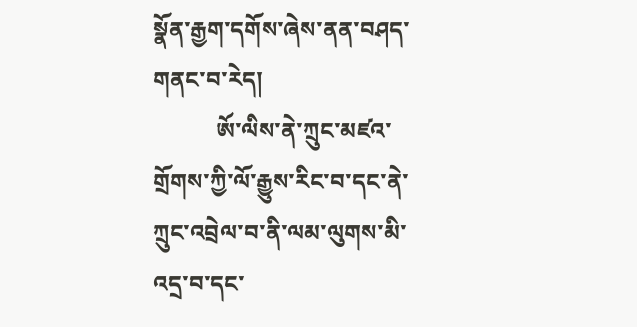སྣོན་རྒྱག་དགོས་ཞེས་ནན་བཤད་གནང་བ་རེད།
           ཨོ་ལིས་ནེ་ཀྲུང་མཛའ་གྲོགས་ཀྱི་ལོ་རྒྱུས་རིང་བ་དང་ནེ་ཀྲུང་འབྲེལ་བ་ནི་ལམ་ལུགས་མི་འདྲ་བ་དང་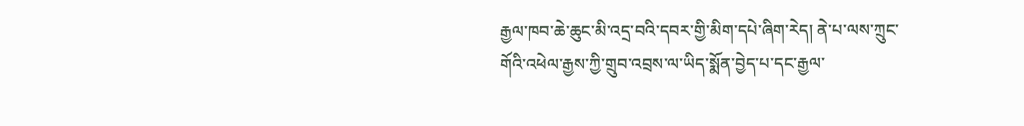རྒྱལ་ཁབ་ཆེ་ཆུང་མི་འདྲ་བའི་དབར་གྱི་མིག་དཔེ་ཞིག་རེད། ནེ་པ་ལས་ཀྲུང་གོའི་འཕེལ་རྒྱས་ཀྱི་གྲུབ་འབྲས་ལ་ཡིད་སྨོན་བྱེད་པ་དང་རྒྱལ་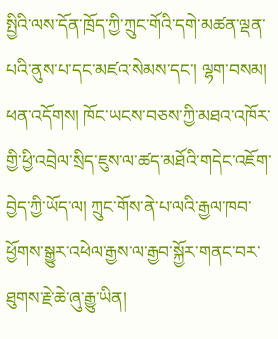སྤྱིའི་ལས་དོན་ཁྲོད་ཀྱི་ཀྲུང་གོའི་དགེ་མཚན་ལྡན་པའི་ནུས་པ་དང་མཛའ་སེམས་དང་། ལྷག་བསམ། ཕན་འདོགས། ཁོང་ཡངས་བཅས་ཀྱི་མཐའ་འཁོར་གྱི་ཕྱི་འབྲེལ་སྲིད་ཇུས་ལ་ཚད་མཐོའི་གདེང་འཇོག་བྱེད་ཀྱི་ཡོད་ལ། ཀྲུང་གོས་ནེ་པ་ལའི་རྒྱལ་ཁབ་ཕྱོགས་སྒྱུར་འཕེལ་རྒྱས་ལ་རྒྱབ་སྐྱོར་གནང་བར་ཐུགས་རྗེ་ཆེ་ཞུ་རྒྱུ་ཡིན།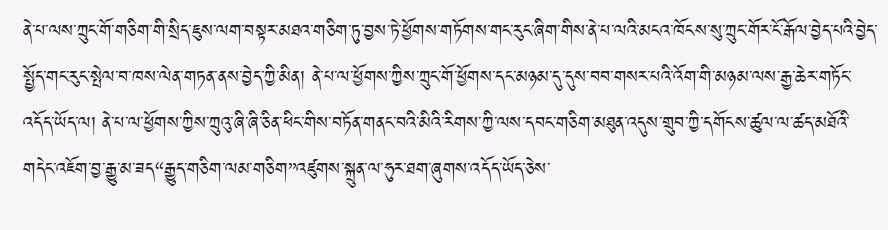ནེ་པ་ལས་ཀྲུང་གོ་གཅིག་གི་སྲིད་ཇུས་ལག་བསྟར་མཐའ་གཅིག་ཏུ་བྱས་ཏེ་ཕྱོགས་གཏོགས་གང་རུང་ཞིག་གིས་ནེ་པ་ལའི་མངའ་ཁོངས་སུ་ཀྲུང་གོར་ངོ་རྒོལ་བྱེད་པའི་བྱེད་སྤྱོད་གང་རུང་སྤེལ་བ་ཁས་ལེན་གཏན་ནས་བྱེད་ཀྱི་མིན། ནེ་པ་ལ་ཕྱོགས་ཀྱིས་ཀྲུང་གོ་ཕྱོགས་དང་མཉམ་དུ་དུས་བབ་གསར་པའི་འོག་གི་མཉམ་ལས་རྒྱ་ཆེར་གཏོང་འདོད་ཡོད་ལ། ནེ་པ་ལ་ཕྱོགས་ཀྱིས་ཀྲུའུ་ཞི་ཞི་ཅིན་ཕིང་གིས་བཏོན་གནང་བའི་མིའི་རིགས་ཀྱི་ལས་དབང་གཅིག་མཐུན་འདུས་གྲུབ་ཀྱི་དགོངས་ཚུལ་ལ་ཚད་མཐོའི་གདེང་འཇོག་བྱ་རྒྱུ་མ་ཟད“རྒྱུད་གཅིག་ལམ་གཅིག”འཛུགས་སྐྲུན་ལ་ཧུར་ཐག་ཞུགས་འདོད་ཡོད་ཅེས་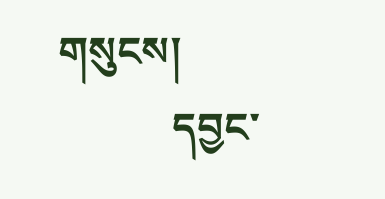གསུངས།
           དབྱང་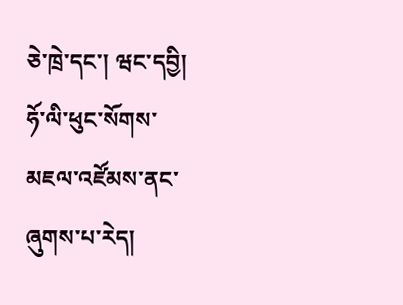ཅེ་ཁྲེ་དང་། ཝང་དབྱི། ཧོ་ལི་ཕུང་སོགས་མཇལ་འཛོམས་ནང་ཞུགས་པ་རེད།